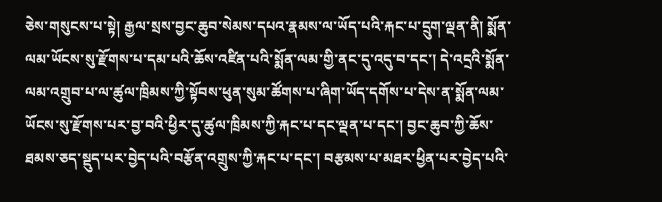ཅེས་གསུངས་པ་སྟེ། རྒྱལ་སྲས་བྱང་ཆུབ་སེམས་དཔའ་རྣམས་ལ་ཡོད་པའི་རྐང་པ་དྲུག་ལྡན་ནི། སྨོན་ལམ་ཡོངས་སུ་རྫོགས་པ་དམ་པའི་ཆོས་འཛིན་པའི་སྨོན་ལམ་གྱི་ནང་དུ་འདུ་བ་དང་། དེ་འདྲའི་སྨོན་ལམ་འགྲུབ་པ་ལ་ཚུལ་ཁྲིམས་ཀྱི་སྟོབས་ཕུན་སུམ་ཚོགས་པ་ཞིག་ཡོད་དགོས་པ་དེས་ན་སྨོན་ལམ་ཡོངས་སུ་རྫོགས་པར་བྱ་བའི་ཕྱིར་དུ་ཚུལ་ཁྲིམས་ཀྱི་རྐང་པ་དང་ལྡན་པ་དང་། བྱང་ཆུབ་ཀྱི་ཆོས་ཐམས་ཅད་སྡུད་པར་བྱེད་པའི་བརྩོན་འགྲུས་ཀྱི་རྐང་པ་དང་། བརྩམས་པ་མཐར་ཕྱིན་པར་བྱེད་པའི་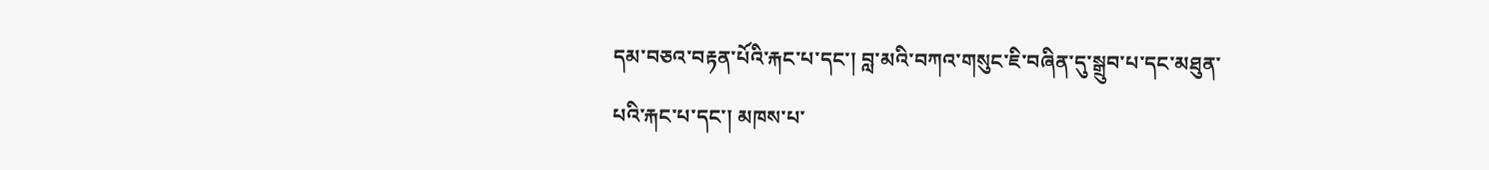དམ་བཅའ་བརྟན་པོའི་རྐང་པ་དང་། བླ་མའི་བཀའ་གསུང་ཇི་བཞིན་དུ་སྒྲུབ་པ་དང་མཐུན་པའི་རྐང་པ་དང་། མཁས་པ་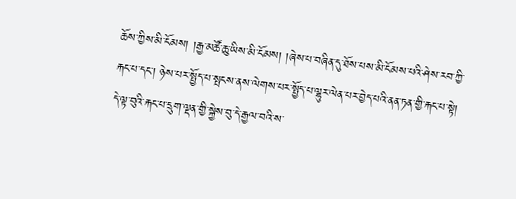ཆོས་ཀྱིས་མི་ངོམས། །རྒྱ་མཚོ་ཆུ་ཡིས་མི་ངོམས། །ཞེས་པ་བཞིན་དུ་ཐོས་པས་མི་ངོམས་པའི་ཤེས་རབ་ཀྱི་རྐང་པ་དང་། ཉེས་པར་སྤྱོད་པ་སྤངས་ནས་ལེགས་པར་སྤྱོད་པ་ལྷུར་ལེན་པར་བྱེད་པའི་ནན་ཏན་གྱི་རྐང་པ་སྟེ། དེ་ལྟ་བུའི་རྐང་པ་དྲུག་ལྡན་གྱི་སྐྱེས་བུ་དེ་རྒྱལ་བའི་ས་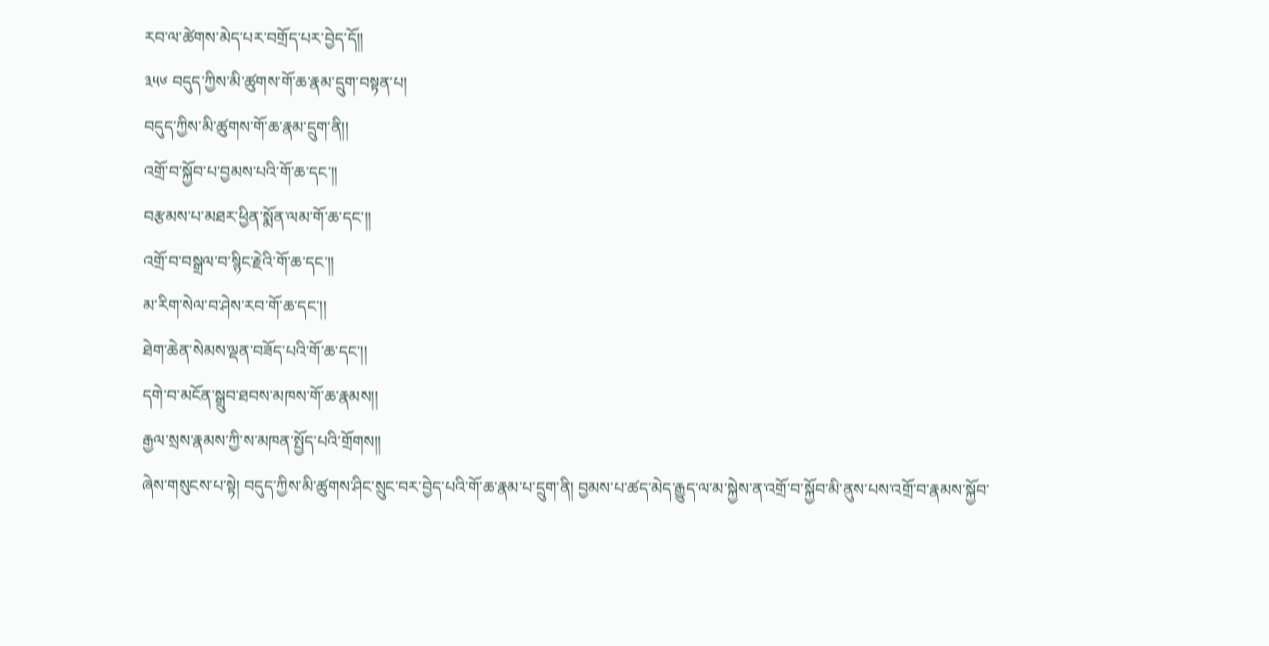རབ་ལ་ཚེགས་མེད་པར་བགྲོད་པར་བྱེད་དོ།།
༣༥༦ བདུད་ཀྱིས་མི་ཚུགས་གོ་ཆ་རྣམ་དྲུག་བསྟན་པ།
བདུད་ཀྱིས་མི་ཚུགས་གོ་ཆ་རྣམ་དྲུག་ནི།།
འགྲོ་བ་སྐྱོབ་པ་བྱམས་པའི་གོ་ཆ་དང་།།
བརྩམས་པ་མཐར་ཕྱིན་སྨོན་ལམ་གོ་ཆ་དང་།།
འགྲོ་བ་བསྒྲལ་བ་སྙིང་རྗེའི་གོ་ཆ་དང་།།
མ་རིག་སེལ་བ་ཤེས་རབ་གོ་ཆ་དང་།།
ཐེག་ཆེན་སེམས་ལྡན་བཟོད་པའི་གོ་ཆ་དང་།།
དགེ་བ་མངོན་སྒྲུབ་ཐབས་མཁས་གོ་ཆ་རྣམས།།
རྒྱལ་སྲས་རྣམས་ཀྱི་ས་མཁན་སྤྱོད་པའི་གྲོགས།།
ཞེས་གསུངས་པ་སྟེ། བདུད་ཀྱིས་མི་ཚུགས་ཤིང་སྲུང་བར་བྱེད་པའི་གོ་ཆ་རྣམ་པ་དྲུག་ནི། བྱམས་པ་ཚད་མེད་རྒྱུད་ལ་མ་སྐྱེས་ན་འགྲོ་བ་སྐྱོབ་མི་ནུས་པས་འགྲོ་བ་རྣམས་སྐྱོབ་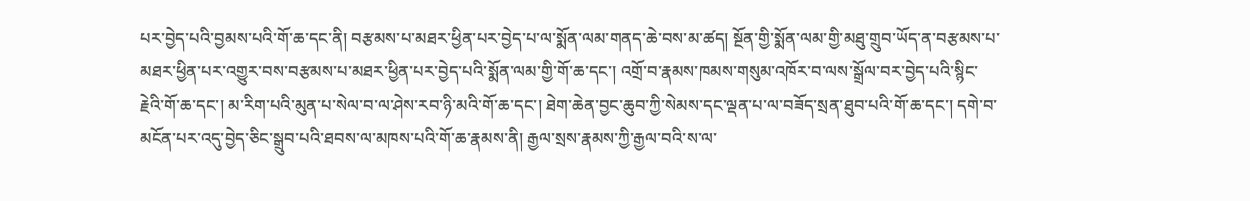པར་བྱེད་པའི་བྱམས་པའི་གོ་ཆ་དང་ནི། བརྩམས་པ་མཐར་ཕྱིན་པར་བྱེད་པ་ལ་སྨོན་ལམ་གནད་ཆེ་བས་མ་ཚད། སྔོན་གྱི་སྨོན་ལམ་གྱི་མཐུ་གྲུབ་ཡོད་ན་བརྩམས་པ་མཐར་ཕྱིན་པར་འགྱུར་བས་བརྩམས་པ་མཐར་ཕྱིན་པར་བྱེད་པའི་སྨོན་ལམ་གྱི་གོ་ཆ་དང་། འགྲོ་བ་རྣམས་ཁམས་གསུམ་འཁོར་བ་ལས་སྒྲོལ་བར་བྱེད་པའི་སྙིང་རྗེའི་གོ་ཆ་དང་། མ་རིག་པའི་མུན་པ་སེལ་བ་ལ་ཤེས་རབ་ཉི་མའི་གོ་ཆ་དང་། ཐེག་ཆེན་བྱང་ཆུབ་ཀྱི་སེམས་དང་ལྡན་པ་ལ་བཟོད་སྲན་ཐུབ་པའི་གོ་ཆ་དང་། དགེ་བ་མངོན་པར་འདུ་བྱེད་ཅིང་སྒྲུབ་པའི་ཐབས་ལ་མཁས་པའི་གོ་ཆ་རྣམས་ནི། རྒྱལ་སྲས་རྣམས་ཀྱི་རྒྱལ་བའི་ས་ལ་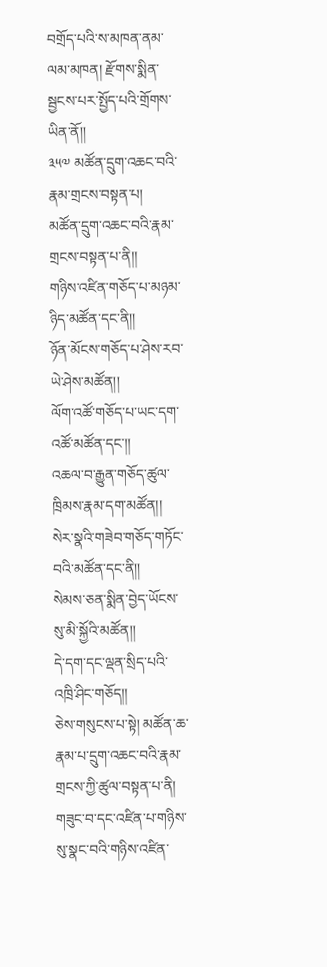བགྲོད་པའི་ས་མཁན་ནམ་ལམ་མཁན། རྫོགས་སྨིན་སྦྱངས་པར་སྤྱོད་པའི་གྲོགས་ཡིན་ནོ།།
༣༥༧ མཚོན་དྲུག་འཆང་བའི་རྣམ་གྲངས་བསྟན་པ།
མཚོན་དྲུག་འཆང་བའི་རྣམ་གྲངས་བསྟན་པ་ནི།།
གཉིས་འཛིན་གཅོད་པ་མཉམ་ཉིད་མཚོན་དང་ནི།།
ཉོན་མོངས་གཅོད་པ་ཤེས་རབ་ཡེ་ཤེས་མཚོན།།
ལོག་འཚོ་གཅོད་པ་ཡང་དག་འཚོ་མཚོན་དང་།།
འཆལ་བ་རྒྱུན་གཅོད་ཚུལ་ཁྲིམས་རྣམ་དག་མཚོན།།
སེར་སྣའི་གཟེབ་གཅོད་གཏོང་བའི་མཚོན་དང་ནི།།
སེམས་ཅན་སྨིན་བྱེད་ཡོངས་སུ་མི་སྐྱོའི་མཚོན།།
དེ་དག་དང་ལྡན་སྲིད་པའི་འཁྲི་ཤིང་གཅོད།།
ཅེས་གསུངས་པ་སྟེ། མཚོན་ཆ་རྣམ་པ་དྲུག་འཆང་བའི་རྣམ་གྲངས་ཀྱི་ཚུལ་བསྟན་པ་ནི། གཟུང་བ་དང་འཛིན་པ་གཉིས་སུ་སྣང་བའི་གཉིས་འཛིན་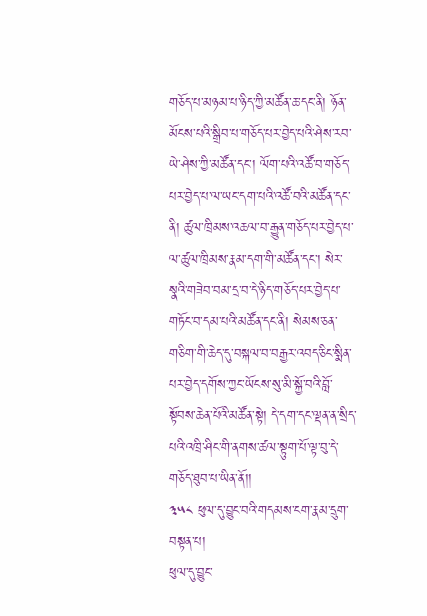གཅོད་པ་མཉམ་པ་ཉིད་ཀྱི་མཚོན་ཆ་དང་ནི། ཉོན་མོངས་པའི་སྒྲིབ་པ་གཅོད་པར་བྱེད་པའི་ཤེས་རབ་ཡེ་ཤེས་ཀྱི་མཚོན་དང་། ལོག་པའི་འཚོ་བ་གཅོད་པར་བྱེད་པ་ལ་ཡང་དག་པའི་འཚོ་བའི་མཚོན་དང་ནི། ཚུལ་ཁྲིམས་འཆལ་བ་རྒྱུན་གཅོད་པར་བྱེད་པ་ལ་ཚུལ་ཁྲིམས་རྣམ་དག་གི་མཚོན་དང་། སེར་སྣའི་གཟེབ་བམ་དྲ་བ་དེ་ཉིད་གཅོད་པར་བྱེད་པ་གཏོང་བ་དམ་པའི་མཚོན་དང་ནི། སེམས་ཅན་གཅིག་གི་ཆེད་དུ་བསྐལ་བ་བརྒྱར་འབད་ཅིང་སྨིན་པར་བྱེད་དགོས་ཀྱང་ཡོངས་སུ་མི་སྐྱོ་བའི་བློ་སྟོབས་ཆེན་པོའི་མཚོན་སྟེ། དེ་དག་དང་ལྡན་ན་སྲིད་པའི་འཁྲི་ཤིང་གི་ནགས་ཚལ་སྟུག་པོ་ལྟ་བུ་དེ་གཅོད་ཐུབ་པ་ཡིན་ནོ།།
༣༥༨ ཕུལ་དུ་བྱུང་བའི་གདམས་ངག་རྣམ་དྲུག་བསྟན་པ།
ཕུལ་དུ་བྱུང་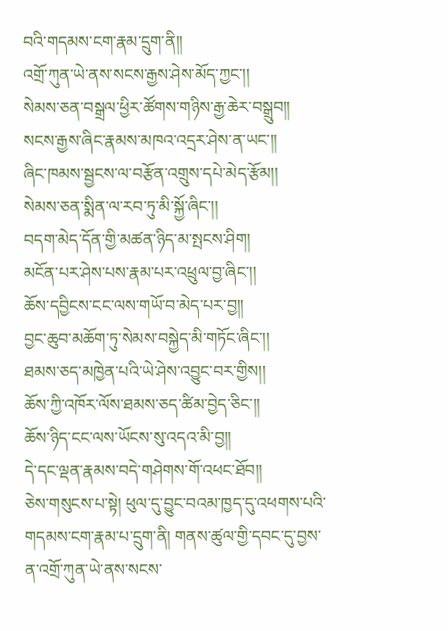བའི་གདམས་ངག་རྣམ་དྲུག་ནི།།
འགྲོ་ཀུན་ཡེ་ནས་སངས་རྒྱས་ཤེས་མོད་ཀྱང་།།
སེམས་ཅན་བསྒྲལ་ཕྱིར་ཚོགས་གཉིས་རྒྱ་ཆེར་བསྒྲུབ།།
སངས་རྒྱས་ཞིང་རྣམས་མཁའ་འདྲར་ཤེས་ན་ཡང་།།
ཞིང་ཁམས་སྦྱངས་ལ་བརྩོན་འགྲུས་དཔེ་མེད་རྩོམ།།
སེམས་ཅན་སྨིན་ལ་རབ་ཏུ་མི་སྐྱོ་ཞིང་།།
བདག་མེད་དོན་གྱི་མཚན་ཉིད་མ་སྤངས་ཤིག།
མངོན་པར་ཤེས་པས་རྣམ་པར་འཕྲུལ་བྱ་ཞིང་།།
ཆོས་དབྱིངས་ངང་ལས་གཡོ་བ་མེད་པར་བྱ།།
བྱང་ཆུབ་མཆོག་ཏུ་སེམས་བསྐྱེད་མི་གཏོང་ཞིང་།།
ཐམས་ཅད་མཁྱེན་པའི་ཡེ་ཤེས་འབྱུང་བར་གྱིས།།
ཆོས་ཀྱི་འཁོར་ལོས་ཐམས་ཅད་ཚིམ་བྱེད་ཅིང་།།
ཆོས་ཉིད་ངང་ལས་ཡོངས་སུ་འདའ་མི་བྱ།།
དེ་དང་ལྡན་རྣམས་བདེ་གཤེགས་གོ་འཕང་ཐོབ།།
ཅེས་གསུངས་པ་སྟེ། ཕུལ་དུ་བྱུང་བའམ་ཁྱད་དུ་འཕགས་པའི་གདམས་ངག་རྣམ་པ་དྲུག་ནི། གནས་ཚུལ་གྱི་དབང་དུ་བྱས་ན་འགྲོ་ཀུན་ཡེ་ནས་སངས་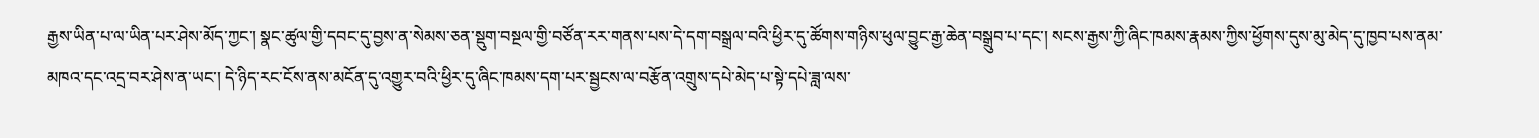རྒྱས་ཡིན་པ་ལ་ཡིན་པར་ཤེས་མོད་ཀྱང་། སྣང་ཚུལ་གྱི་དབང་དུ་བྱས་ན་སེམས་ཅན་སྡུག་བསྔལ་གྱི་བཙོན་རར་གནས་པས་དེ་དག་བསྒྲལ་བའི་ཕྱིར་དུ་ཚོགས་གཉིས་ཕུལ་བྱུང་རྒྱ་ཆེན་བསྒྲུབ་པ་དང་། སངས་རྒྱས་ཀྱི་ཞིང་ཁམས་རྣམས་ཀྱིས་ཕྱོགས་དུས་མུ་མེད་དུ་ཁྱབ་པས་ནམ་མཁའ་དང་འདྲ་བར་ཤེས་ན་ཡང་། དེ་ཉིད་རང་ངོས་ནས་མངོན་དུ་འགྱུར་བའི་ཕྱིར་དུ་ཞིང་ཁམས་དག་པར་སྦྱངས་ལ་བརྩོན་འགྲུས་དཔེ་མེད་པ་སྟེ་དཔེ་ཟླ་ལས་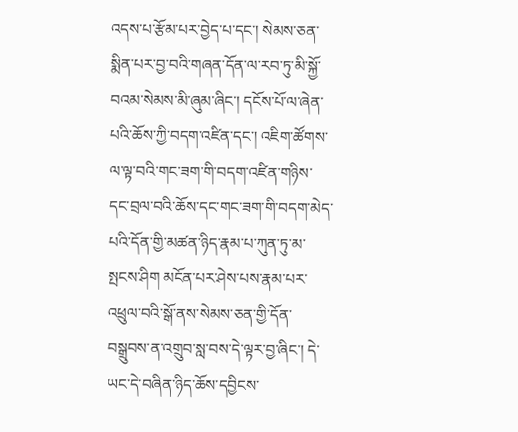འདས་པ་རྩོམ་པར་བྱེད་པ་དང་། སེམས་ཅན་སྨིན་པར་བྱ་བའི་གཞན་དོན་ལ་རབ་ཏུ་མི་སྐྱོ་བའམ་སེམས་མི་ཞུམ་ཞིང་། དངོས་པོ་ལ་ཞེན་པའི་ཆོས་ཀྱི་བདག་འཛིན་དང་། འཇིག་ཚོགས་ལ་ལྟ་བའི་གང་ཟག་གི་བདག་འཛིན་གཉིས་དང་བྲལ་བའི་ཆོས་དང་གང་ཟག་གི་བདག་མེད་པའི་དོན་གྱི་མཚན་ཉིད་རྣམ་པ་ཀུན་ཏུ་མ་སྤངས་ཤིག མངོན་པར་ཤེས་པས་རྣམ་པར་འཕྲུལ་བའི་སྒོ་ནས་སེམས་ཅན་གྱི་དོན་བསྒྲུབས་ན་འགྲུབ་སླ་བས་དེ་ལྟར་བྱ་ཞིང་། དེ་ཡང་དེ་བཞིན་ཉིད་ཆོས་དབྱིངས་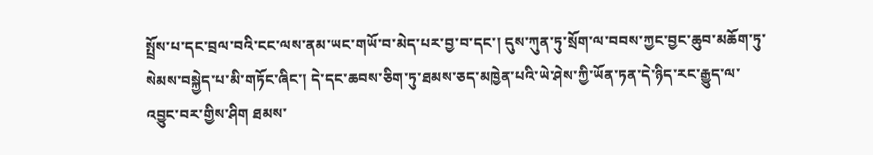སྤྲོས་པ་དང་བྲལ་བའི་ངང་ལས་ནམ་ཡང་གཡོ་བ་མེད་པར་བྱ་བ་དང་། དུས་ཀུན་ཏུ་སྲོག་ལ་བབས་ཀྱང་བྱང་ཆུབ་མཆོག་ཏུ་སེམས་བསྐྱེད་པ་མི་གཏོང་ཞིང་། དེ་དང་ཆབས་ཅིག་ཏུ་ཐམས་ཅད་མཁྱེན་པའི་ཡེ་ཤེས་ཀྱི་ཡོན་ཏན་དེ་ཉིད་རང་རྒྱུད་ལ་འབྱུང་བར་གྱིས་ཤིག ཐམས་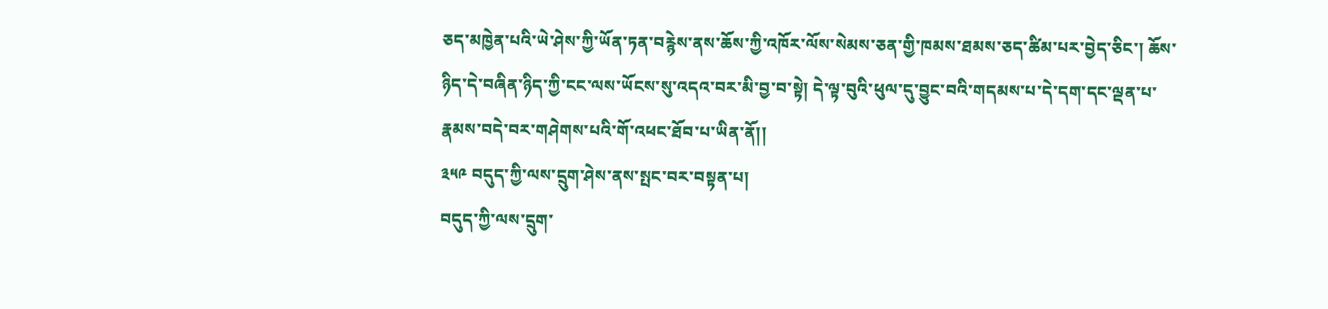ཅད་མཁྱེན་པའི་ཡེ་ཤེས་ཀྱི་ཡོན་ཏན་བརྙེས་ནས་ཆོས་ཀྱི་འཁོར་ལོས་སེམས་ཅན་གྱི་ཁམས་ཐམས་ཅད་ཚིམ་པར་བྱེད་ཅིང་། ཆོས་ཉིད་དེ་བཞིན་ཉིད་ཀྱི་ངང་ལས་ཡོངས་སུ་འདའ་བར་མི་བྱ་བ་སྟེ། དེ་ལྟ་བུའི་ཕུལ་དུ་བྱུང་བའི་གདམས་པ་དེ་དག་དང་ལྡན་པ་རྣམས་བདེ་བར་གཤེགས་པའི་གོ་འཕང་ཐོབ་པ་ཡིན་ནོ།།
༣༥༩ བདུད་ཀྱི་ལས་དྲུག་ཤེས་ནས་སྤང་བར་བསྟན་པ།
བདུད་ཀྱི་ལས་དྲུག་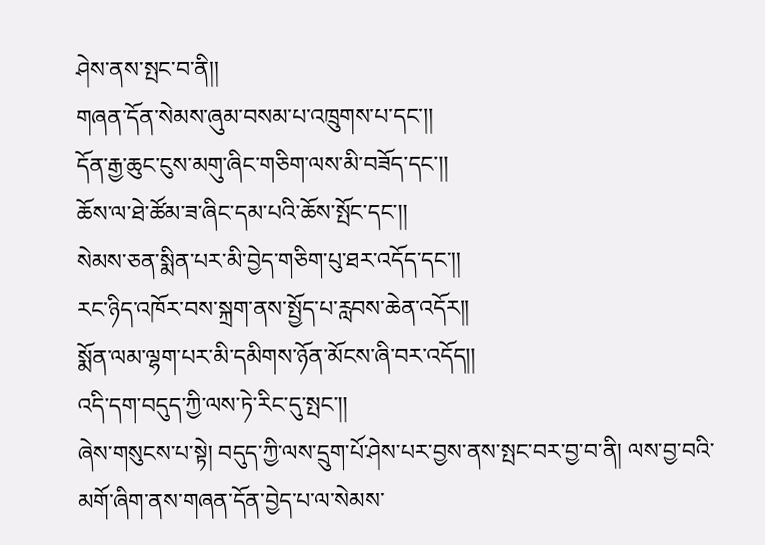ཤེས་ནས་སྤང་བ་ནི།།
གཞན་དོན་སེམས་ཞུམ་བསམ་པ་འཁྲུགས་པ་དང་།།
དོན་རྒྱ་ཆུང་ངུས་མགུ་ཞིང་གཅིག་ལས་མི་བཟོད་དང་།།
ཆོས་ལ་ཐེ་ཚོམ་ཟ་ཞིང་དམ་པའི་ཆོས་སྤོང་དང་།།
སེམས་ཅན་སྨིན་པར་མི་བྱེད་གཅིག་པུ་ཐར་འདོད་དང་།།
རང་ཉིད་འཁོར་བས་སྐྲག་ནས་སྤྱོད་པ་རླབས་ཆེན་འདོར།།
སྨོན་ལམ་ལྷག་པར་མི་དམིགས་ཉོན་མོངས་ཞི་བར་འདོད།།
འདི་དག་བདུད་ཀྱི་ལས་ཏེ་རིང་དུ་སྤང་།།
ཞེས་གསུངས་པ་སྟེ། བདུད་ཀྱི་ལས་དྲུག་པོ་ཤེས་པར་བྱས་ནས་སྤང་བར་བྱ་བ་ནི། ལས་བྱ་བའི་མགོ་ཞིག་ནས་གཞན་དོན་བྱེད་པ་ལ་སེམས་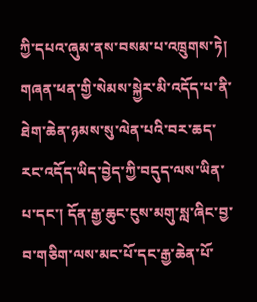ཀྱི་དཔའ་ཞུམ་ནས་བསམ་པ་འཁྲུགས་ཏེ། གཞན་ཕན་གྱི་སེམས་སྐྱེར་མི་འདོད་པ་ནི་ཐེག་ཆེན་ཉམས་སུ་ལེན་པའི་བར་ཆད་རང་འདོད་ཡིད་བྱེད་ཀྱི་བདུད་ལས་ཡིན་པ་དང་། དོན་རྒྱ་ཆུང་ངུས་མགུ་སླ་ཞིང་བྱ་བ་གཅིག་ལས་མང་པོ་དང་རྒྱ་ཆེན་པོ་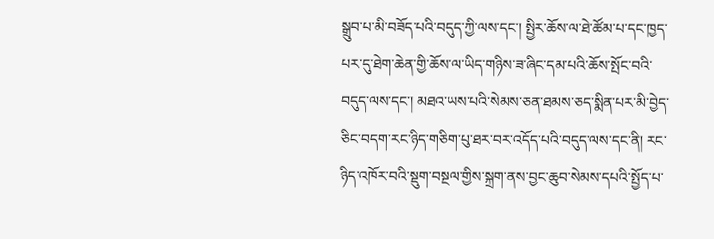སྒྲུབ་པ་མི་བཟོད་པའི་བདུད་ཀྱི་ལས་དང་། སྤྱིར་ཆོས་ལ་ཐེ་ཚོམ་པ་དང་ཁྱད་པར་དུ་ཐེག་ཆེན་གྱི་ཆོས་ལ་ཡིད་གཉིས་ཟ་ཞིང་དམ་པའི་ཆོས་སྤོང་བའི་བདུད་ལས་དང་། མཐའ་ཡས་པའི་སེམས་ཅན་ཐམས་ཅད་སྨིན་པར་མི་བྱེད་ཅིང་བདག་རང་ཉིད་གཅིག་པུ་ཐར་བར་འདོད་པའི་བདུད་ལས་དང་ནི། རང་ཉིད་འཁོར་བའི་སྡུག་བསྔལ་གྱིས་སྐྲག་ནས་བྱང་ཆུབ་སེམས་དཔའི་སྤྱོད་པ་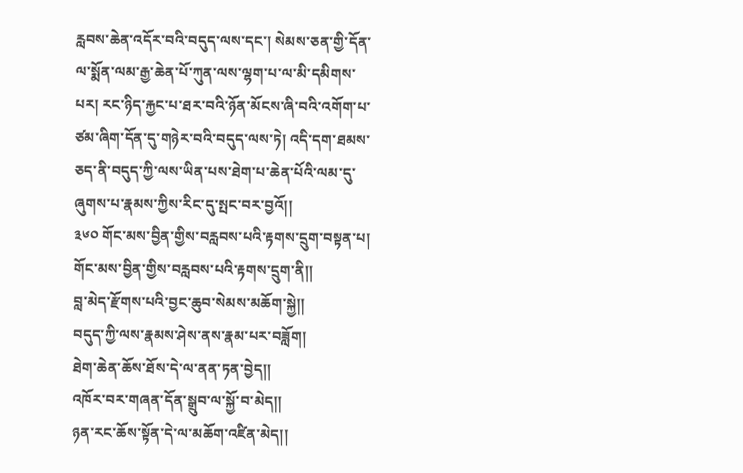རླབས་ཆེན་འདོར་བའི་བདུད་ལས་དང་། སེམས་ཅན་གྱི་དོན་ལ་སྨོན་ལམ་རྒྱ་ཆེན་པོ་ཀུན་ལས་ལྷག་པ་ལ་མི་དམིགས་པར། རང་ཉིད་རྐྱང་པ་ཐར་བའི་ཉོན་མོངས་ཞི་བའི་འགོག་པ་ཙམ་ཞིག་དོན་དུ་གཉེར་བའི་བདུད་ལས་ཏེ། འདི་དག་ཐམས་ཅད་ནི་བདུད་ཀྱི་ལས་ཡིན་པས་ཐེག་པ་ཆེན་པོའི་ལམ་དུ་ཞུགས་པ་རྣམས་ཀྱིས་རིང་དུ་སྤང་བར་བྱའོ།།
༣༦༠ གོང་མས་བྱིན་གྱིས་བརླབས་པའི་རྟགས་དྲུག་བསྟན་པ།
གོང་མས་བྱིན་གྱིས་བརླབས་པའི་རྟགས་དྲུག་ནི།།
བླ་མེད་རྫོགས་པའི་བྱང་ཆུབ་སེམས་མཆོག་སྐྱེ།།
བདུད་ཀྱི་ལས་རྣམས་ཤེས་ནས་རྣམ་པར་བཟློག།
ཐེག་ཆེན་ཆོས་ཐོས་དེ་ལ་ནན་ཏན་བྱེད།།
འཁོར་བར་གཞན་དོན་སྒྲུབ་ལ་སྐྱོ་བ་མེད།།
ཉན་རང་ཆོས་སྟོན་དེ་ལ་མཆོག་འཛིན་མེད།།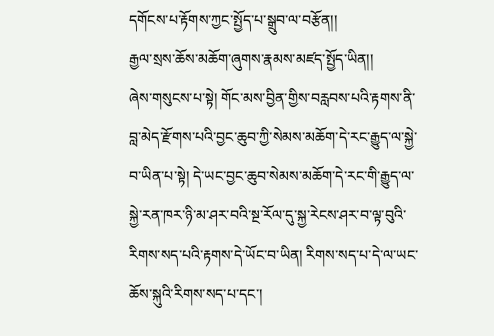དགོངས་པ་རྟོགས་ཀྱང་སྤྱོད་པ་སྒྲུབ་ལ་བརྩོན།།
རྒྱལ་སྲས་ཆོས་མཆོག་ཞུགས་རྣམས་མཛད་སྤྱོད་ཡིན།།
ཞེས་གསུངས་པ་སྟེ། གོང་མས་བྱིན་གྱིས་བརླབས་པའི་རྟགས་ནི་བླ་མེད་རྫོགས་པའི་བྱང་ཆུབ་ཀྱི་སེམས་མཆོག་དེ་རང་རྒྱུད་ལ་སྐྱེ་བ་ཡིན་པ་སྟེ། དེ་ཡང་བྱང་ཆུབ་སེམས་མཆོག་དེ་རང་གི་རྒྱུད་ལ་སྐྱེ་རན་ཁར་ཉི་མ་ཤར་བའི་སྔ་རོལ་དུ་སྐྱ་རེངས་ཤར་བ་ལྟ་བུའི་རིགས་སད་པའི་རྟགས་དེ་ཡོང་བ་ཡིན། རིགས་སད་པ་དེ་ལ་ཡང་ཆོས་སྐུའི་རིགས་སད་པ་དང་།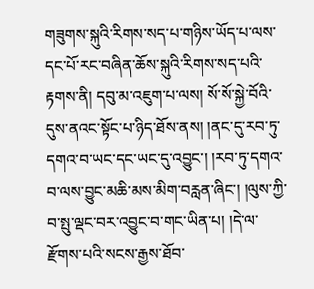གཟུགས་སྐུའི་རིགས་སད་པ་གཉིས་ཡོད་པ་ལས་དང་པོ་རང་བཞིན་ཆོས་སྐུའི་རིགས་སད་པའི་རྟགས་ནི། དབུ་མ་འཇུག་པ་ལས། སོ་སོ་སྐྱེ་བོའི་དུས་ནའང་སྟོང་པ་ཉིད་ཐོས་ནས། །ནང་དུ་རབ་ཏུ་དགའ་བ་ཡང་དང་ཡང་དུ་འབྱུང་། །རབ་ཏུ་དགའ་བ་ལས་བྱུང་མཆི་མས་མིག་བརླན་ཞིང་། །ལུས་ཀྱི་བ་སྤུ་ལྡང་བར་འབྱུང་བ་གང་ཡིན་པ། །དེ་ལ་རྫོགས་པའི་སངས་རྒྱས་ཐོབ་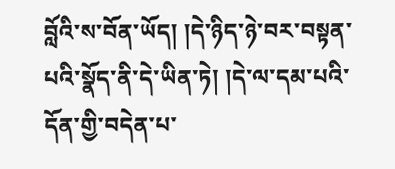བློའི་ས་བོན་ཡོད། །དེ་ཉིད་ཉེ་བར་བསྟན་པའི་སྣོད་ནི་དེ་ཡིན་ཏེ། །དེ་ལ་དམ་པའི་དོན་གྱི་བདེན་པ་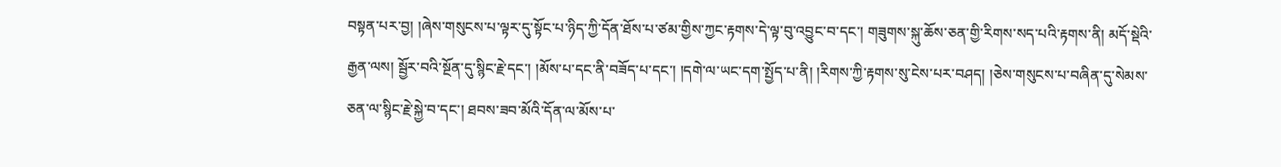བསྟན་པར་བྱ། །ཞེས་གསུངས་པ་ལྟར་དུ་སྟོང་པ་ཉིད་ཀྱི་དོན་ཐོས་པ་ཙམ་གྱིས་ཀྱང་རྟགས་དེ་ལྟ་བུ་འབྱུང་བ་དང་། གཟུགས་སྐུ་ཆོས་ཅན་གྱི་རིགས་སད་པའི་རྟགས་ནི། མདོ་སྡེའི་རྒྱན་ལས། སྦྱོར་བའི་སྔོན་དུ་སྙིང་རྗེ་དང་། །མོས་པ་དང་ནི་བཟོད་པ་དང་། །དགེ་ལ་ཡང་དག་སྤྱོད་པ་ནི། །རིགས་ཀྱི་རྟགས་སུ་ངེས་པར་བཤད། །ཅེས་གསུངས་པ་བཞིན་དུ་སེམས་ཅན་ལ་སྙིང་རྗེ་སྐྱེ་བ་དང་། ཐབས་ཟབ་མོའི་དོན་ལ་མོས་པ་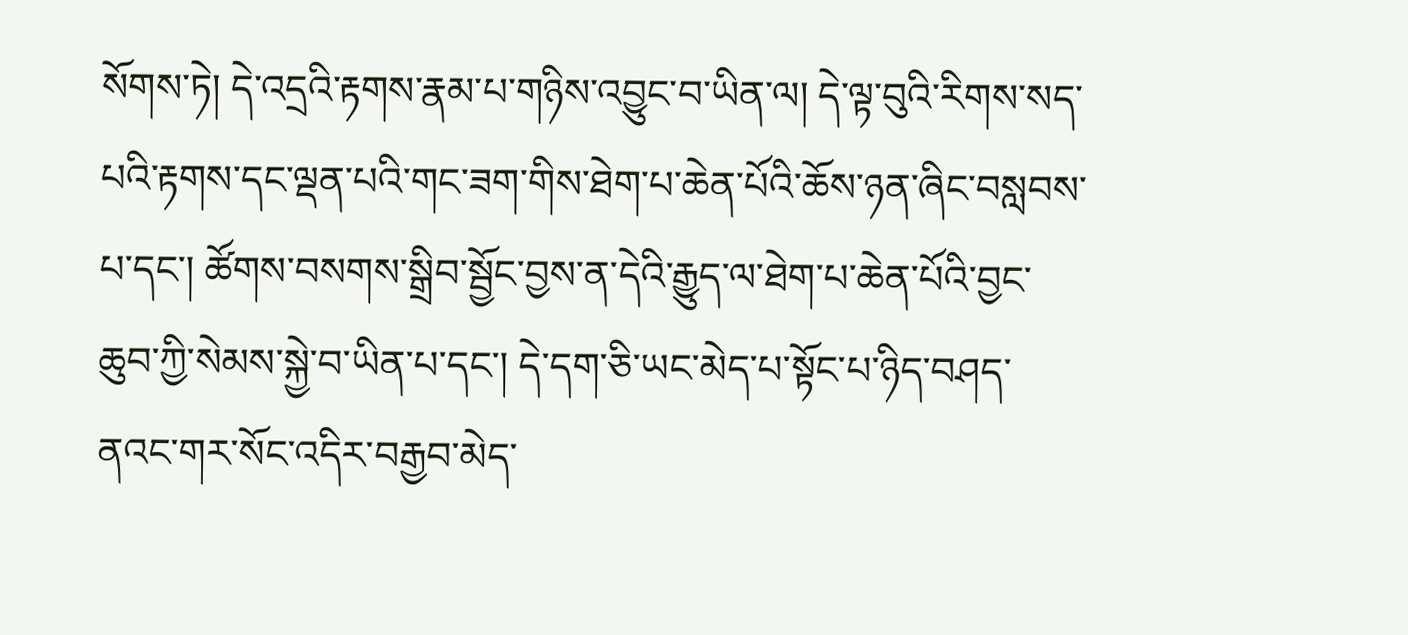སོགས་ཏེ། དེ་འདྲའི་རྟགས་རྣམ་པ་གཉིས་འབྱུང་བ་ཡིན་ལ། དེ་ལྟ་བུའི་རིགས་སད་པའི་རྟགས་དང་ལྡན་པའི་གང་ཟག་གིས་ཐེག་པ་ཆེན་པོའི་ཆོས་ཉན་ཞིང་བསླབས་པ་དང་། ཚོགས་བསགས་སྒྲིབ་སྦྱོང་བྱས་ན་དེའི་རྒྱུད་ལ་ཐེག་པ་ཆེན་པོའི་བྱང་ཆུབ་ཀྱི་སེམས་སྐྱེ་བ་ཡིན་པ་དང་། དེ་དག་ཅི་ཡང་མེད་པ་སྟོང་པ་ཉིད་བཤད་ནའང་གར་སོང་འདིར་བརྒྱབ་མེད་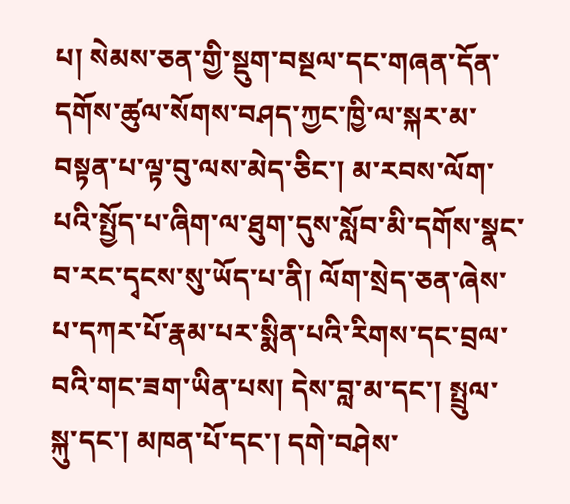པ། སེམས་ཅན་གྱི་སྡུག་བསྔལ་དང་གཞན་དོན་དགོས་ཚུལ་སོགས་བཤད་ཀྱང་ཁྱི་ལ་སྐར་མ་བསྟན་པ་ལྟ་བུ་ལས་མེད་ཅིང་། མ་རབས་ལོག་པའི་སྤྱོད་པ་ཞིག་ལ་ཐུག་དུས་སློབ་མི་དགོས་སྣང་བ་རང་དྭངས་སུ་ཡོད་པ་ནི། ལོག་སྲེད་ཅན་ཞེས་པ་དཀར་པོ་རྣམ་པར་སྨིན་པའི་རིགས་དང་བྲལ་བའི་གང་ཟག་ཡིན་པས། དེས་བླ་མ་དང་། སྤྲུལ་སྐུ་དང་། མཁན་པོ་དང་། དགེ་བཤེས་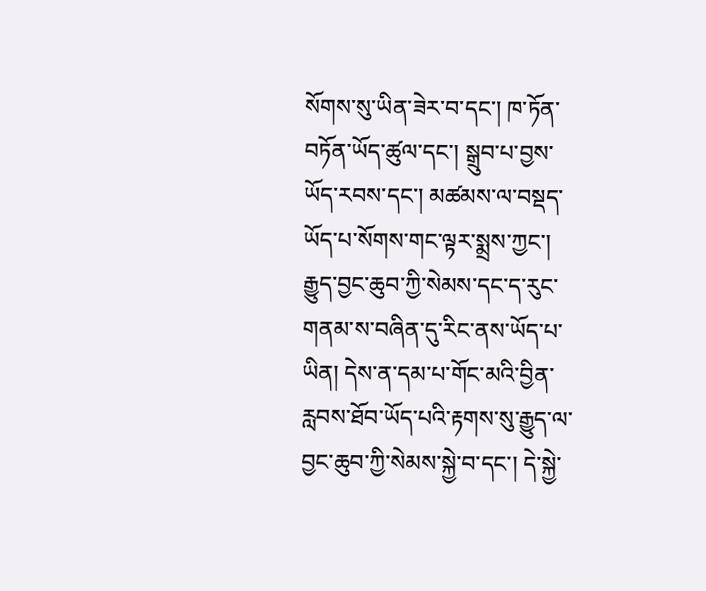སོགས་སུ་ཡིན་ཟེར་བ་དང་། ཁ་ཏོན་བཏོན་ཡོད་ཚུལ་དང་། སྒྲུབ་པ་བྱས་ཡོད་རབས་དང་། མཚམས་ལ་བསྡད་ཡོད་པ་སོགས་གང་ལྟར་སྨྲས་ཀྱང་། རྒྱུད་བྱང་ཆུབ་ཀྱི་སེམས་དང་ད་རུང་གནམ་ས་བཞིན་དུ་རིང་ནས་ཡོད་པ་ཡིན། དེས་ན་དམ་པ་གོང་མའི་བྱིན་རླབས་ཐོབ་ཡོད་པའི་རྟགས་སུ་རྒྱུད་ལ་བྱང་ཆུབ་ཀྱི་སེམས་སྐྱེ་བ་དང་། དེ་སྐྱེ་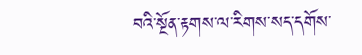བའི་སྔོན་རྟགས་ལ་རིགས་སད་དགོས་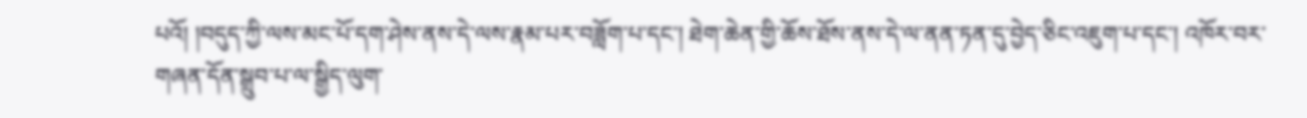པའོ། །བདུད་ཀྱི་ལས་མང་པོ་དག་ཤེས་ནས་དེ་ལས་རྣམ་པར་བཟློག་པ་དང་། ཐེག་ཆེན་གྱི་ཆོས་ཐོས་ནས་དེ་ལ་ནན་ཏན་དུ་བྱེད་ཅིང་འཇུག་པ་དང་། འཁོར་བར་གཞན་དོན་སྒྲུབ་པ་ལ་སྒྱིད་ལུག་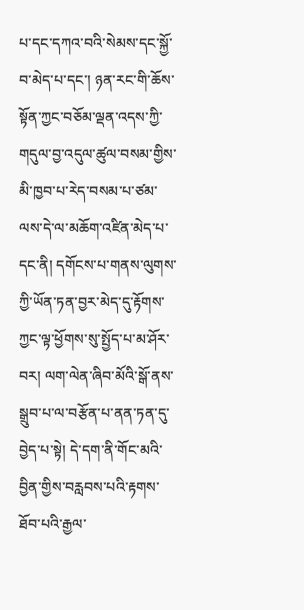པ་དང་དཀའ་བའི་སེམས་དང་སྐྱོ་བ་མེད་པ་དང་། ཉན་རང་གི་ཆོས་སྟོན་ཀྱང་བཅོམ་ལྡན་འདས་ཀྱི་གདུལ་བྱ་འདུལ་ཚུལ་བསམ་གྱིས་མི་ཁྱབ་པ་རེད་བསམ་པ་ཙམ་ལས་དེ་ལ་མཆོག་འཛིན་མེད་པ་དང་ནི། དགོངས་པ་གནས་ལུགས་ཀྱི་ཡོན་ཏན་བྱར་མེད་དུ་རྟོགས་ཀྱང་ལྟ་ཕྱོགས་སུ་སྤྱོད་པ་མ་ཤོར་བར། ལག་ལེན་ཞིབ་མོའི་སྒོ་ནས་སྒྲུབ་པ་ལ་བརྩོན་པ་ནན་ཏན་དུ་བྱེད་པ་སྟེ། དེ་དག་ནི་གོང་མའི་བྱིན་གྱིས་བརླབས་པའི་རྟགས་ཐོབ་པའི་རྒྱལ་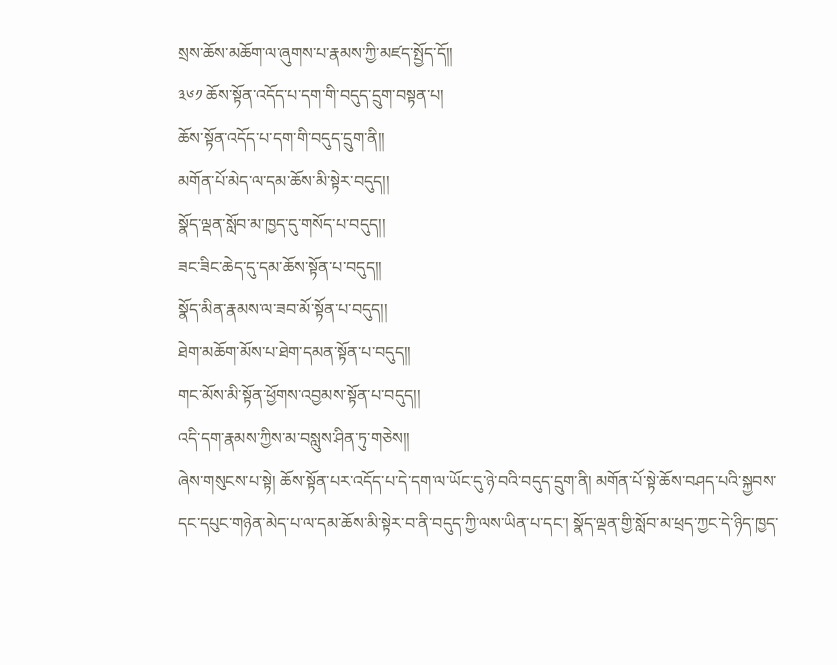སྲས་ཆོས་མཆོག་ལ་ཞུགས་པ་རྣམས་ཀྱི་མཛད་སྤྱོད་དོ།།
༣༦༡ ཆོས་སྟོན་འདོད་པ་དག་གི་བདུད་དྲུག་བསྟན་པ།
ཆོས་སྟོན་འདོད་པ་དག་གི་བདུད་དྲུག་ནི།།
མགོན་པོ་མེད་ལ་དམ་ཆོས་མི་སྟེར་བདུད།།
སྣོད་ལྡན་སློབ་མ་ཁྱད་དུ་གསོད་པ་བདུད།།
ཟང་ཟིང་ཆེད་དུ་དམ་ཆོས་སྟོན་པ་བདུད།།
སྣོད་མིན་རྣམས་ལ་ཟབ་མོ་སྟོན་པ་བདུད།།
ཐེག་མཆོག་མོས་པ་ཐེག་དམན་སྟོན་པ་བདུད།།
གང་མོས་མི་སྟོན་ཕྱོགས་འབྱམས་སྟོན་པ་བདུད།།
འདི་དག་རྣམས་ཀྱིས་མ་བསླུས་ཤིན་ཏུ་གཅེས།།
ཞེས་གསུངས་པ་སྟེ། ཆོས་སྟོན་པར་འདོད་པ་དེ་དག་ལ་ཡོང་དུ་ཉེ་བའི་བདུད་དྲུག་ནི། མགོན་པོ་སྟེ་ཆོས་བཤད་པའི་སྐྱབས་དང་དཔུང་གཉེན་མེད་པ་ལ་དམ་ཆོས་མི་སྟེར་བ་ནི་བདུད་ཀྱི་ལས་ཡིན་པ་དང་། སྣོད་ལྡན་གྱི་སློབ་མ་ཕྲད་ཀྱང་དེ་ཉིད་ཁྱད་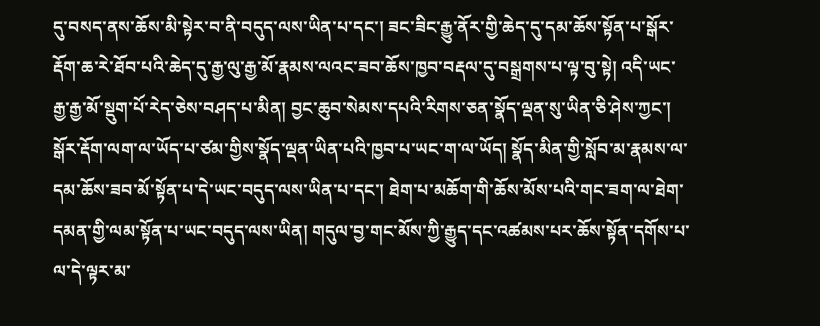དུ་བསད་ནས་ཆོས་མི་སྟེར་བ་ནི་བདུད་ལས་ཡིན་པ་དང་། ཟང་ཟིང་རྒྱུ་ནོར་གྱི་ཆེད་དུ་དམ་ཆོས་སྟོན་པ་སྒོར་རྡོག་ཆ་རེ་ཐོབ་པའི་ཆེད་དུ་རྒྱ་ལུ་རྒྱ་མོ་རྣམས་ལའང་ཟབ་ཆོས་ཁྱབ་བརྡལ་དུ་བསྒྲགས་པ་ལྟ་བུ་སྟེ། འདི་ཡང་རྒྱ་རྒྱ་མོ་སྡུག་པོ་རེད་ཅེས་བཤད་པ་མིན། བྱང་ཆུབ་སེམས་དཔའི་རིགས་ཅན་སྣོད་ལྡན་སུ་ཡིན་ཅི་ཤེས་ཀྱང་། སྒོར་རྡོག་ལག་ལ་ཡོད་པ་ཙམ་གྱིས་སྣོད་ལྡན་ཡིན་པའི་ཁྱབ་པ་ཡང་ག་ལ་ཡོད། སྣོད་མིན་གྱི་སློབ་མ་རྣམས་ལ་དམ་ཆོས་ཟབ་མོ་སྟོན་པ་དེ་ཡང་བདུད་ལས་ཡིན་པ་དང་། ཐེག་པ་མཆོག་གི་ཆོས་མོས་པའི་གང་ཟག་ལ་ཐེག་དམན་གྱི་ལམ་སྟོན་པ་ཡང་བདུད་ལས་ཡིན། གདུལ་བྱ་གང་མོས་ཀྱི་རྒྱུད་དང་འཚམས་པར་ཆོས་སྟོན་དགོས་པ་ལ་དེ་ལྟར་མ་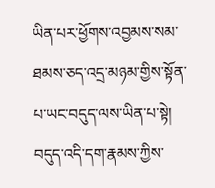ཡིན་པར་ཕྱོགས་འབྱམས་སམ་ཐམས་ཅད་འདྲ་མཉམ་གྱིས་སྟོན་པ་ཡང་བདུད་ལས་ཡིན་པ་སྟེ། བདུད་འདི་དག་རྣམས་ཀྱིས་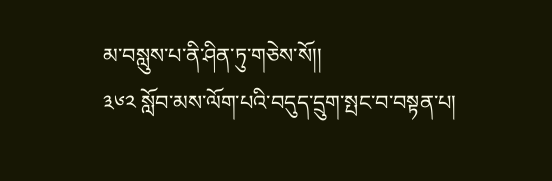མ་བསླུས་པ་ནི་ཤིན་ཏུ་གཅེས་སོ།།
༣༦༢ སློབ་མས་ལོག་པའི་བདུད་དྲུག་སྤང་བ་བསྟན་པ།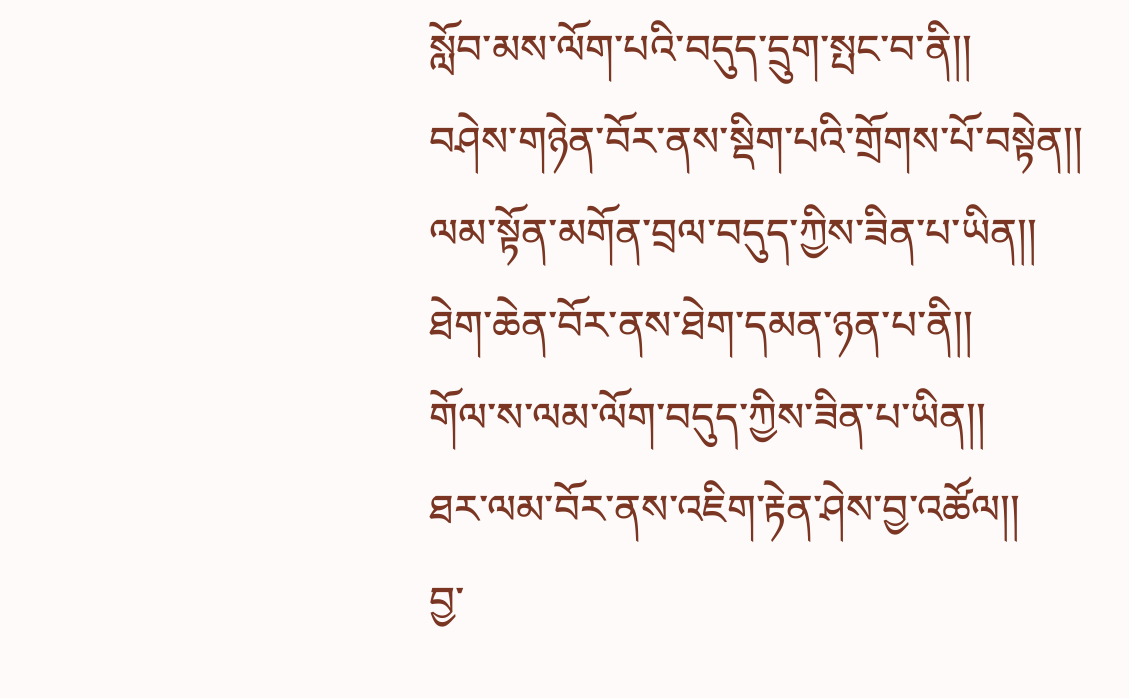སློབ་མས་ལོག་པའི་བདུད་དྲུག་སྤང་བ་ནི།།
བཤེས་གཉེན་བོར་ནས་སྡིག་པའི་གྲོགས་པོ་བསྟེན།།
ལམ་སྟོན་མགོན་བྲལ་བདུད་ཀྱིས་ཟིན་པ་ཡིན།།
ཐེག་ཆེན་བོར་ནས་ཐེག་དམན་ཉན་པ་ནི།།
གོལ་ས་ལམ་ལོག་བདུད་ཀྱིས་ཟིན་པ་ཡིན།།
ཐར་ལམ་བོར་ནས་འཇིག་རྟེན་ཤེས་བྱ་འཚོལ།།
བྱ་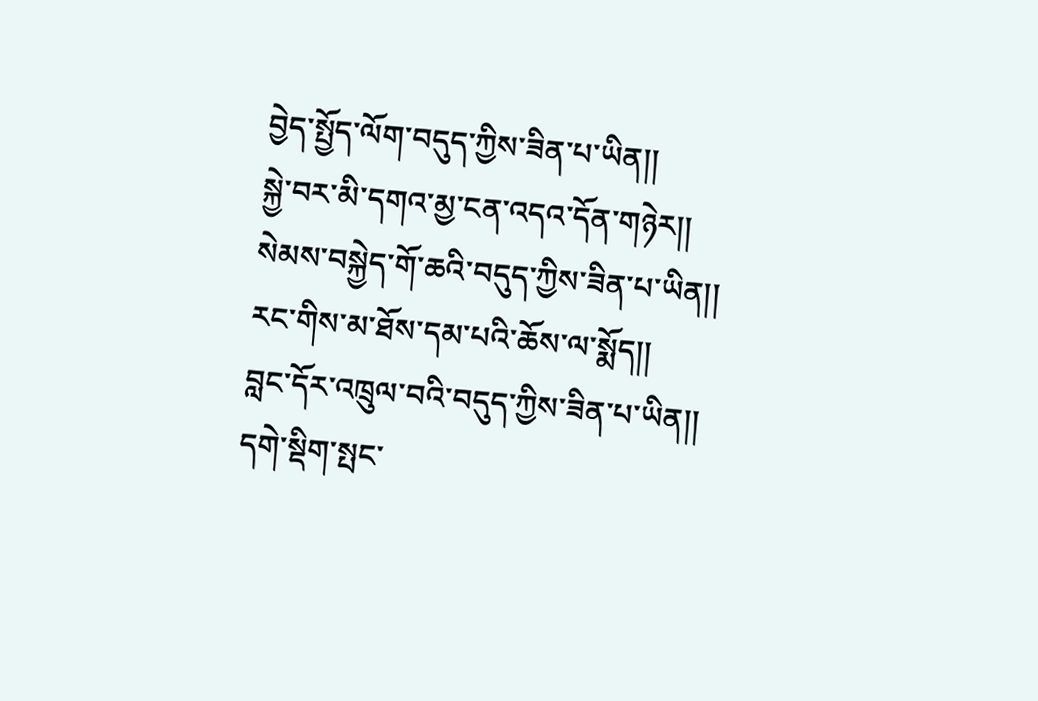བྱེད་སྤྱོད་ལོག་བདུད་ཀྱིས་ཟིན་པ་ཡིན།།
སྐྱེ་བར་མི་དགའ་མྱ་ངན་འདའ་དོན་གཉེར།།
སེམས་བསྐྱེད་གོ་ཆའི་བདུད་ཀྱིས་ཟིན་པ་ཡིན།།
རང་གིས་མ་ཐོས་དམ་པའི་ཆོས་ལ་སྨོད།།
བླང་དོར་འཁྲུལ་བའི་བདུད་ཀྱིས་ཟིན་པ་ཡིན།།
དགེ་སྡིག་སྤང་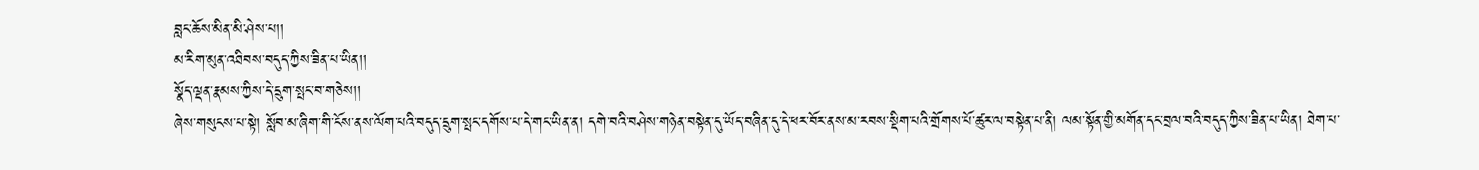བླང་ཆོས་མིན་མི་ཤེས་པ།།
མ་རིག་མུན་འཐིབས་བདུད་ཀྱིས་ཟིན་པ་ཡིན།།
སྣོད་ལྡན་རྣམས་ཀྱིས་དེ་དྲུག་སྤང་བ་གཅེས།།
ཞེས་གསུངས་པ་སྟེ། སློབ་མ་ཞིག་གི་ངོས་ནས་ལོག་པའི་བདུད་དྲུག་སྤང་དགོས་པ་དེ་གང་ཡིན་ན། དགེ་བའི་བཤེས་གཉེན་བསྟེན་དུ་ཡོད་བཞིན་དུ་དེ་ཕར་བོར་ནས་མ་རབས་སྡིག་པའི་གྲོགས་པོ་ཚུར་ལ་བསྟེན་པ་ནི། ལམ་སྟོན་གྱི་མགོན་དང་བྲལ་བའི་བདུད་ཀྱིས་ཟིན་པ་ཡིན། ཐེག་པ་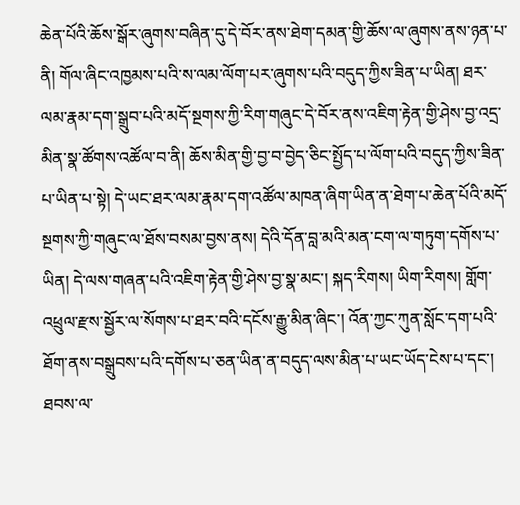ཆེན་པོའི་ཆོས་སྒོར་ཞུགས་བཞིན་དུ་དེ་བོར་ནས་ཐེག་དམན་གྱི་ཆོས་ལ་ཞུགས་ནས་ཉན་པ་ནི། གོལ་ཞིང་འཁྱམས་པའི་ས་ལམ་ལོག་པར་ཞུགས་པའི་བདུད་ཀྱིས་ཟིན་པ་ཡིན། ཐར་ལམ་རྣམ་དག་སྒྲུབ་པའི་མདོ་སྔགས་ཀྱི་རིག་གཞུང་དེ་བོར་ནས་འཇིག་རྟེན་གྱི་ཤེས་བྱ་འདྲ་མིན་སྣ་ཚོགས་འཚོལ་བ་ནི། ཆོས་མིན་གྱི་བྱ་བ་བྱེད་ཅིང་སྤྱོད་པ་ལོག་པའི་བདུད་ཀྱིས་ཟིན་པ་ཡིན་པ་སྟེ། དེ་ཡང་ཐར་ལམ་རྣམ་དག་འཚོལ་མཁན་ཞིག་ཡིན་ན་ཐེག་པ་ཆེན་པོའི་མདོ་སྔགས་ཀྱི་གཞུང་ལ་ཐོས་བསམ་བྱས་ནས། དེའི་དོན་བླ་མའི་མན་ངག་ལ་གཏུག་དགོས་པ་ཡིན། དེ་ལས་གཞན་པའི་འཇིག་རྟེན་གྱི་ཤེས་བྱ་སྣ་མང་། སྐད་རིགས། ཡིག་རིགས། གློག་འཕྲུལ་རྫས་སྦྱོར་ལ་སོགས་པ་ཐར་བའི་དངོས་རྒྱུ་མིན་ཞིང་། འོན་ཀྱང་ཀུན་སློང་དག་པའི་ཐོག་ནས་བསྒྲུབས་པའི་དགོས་པ་ཅན་ཡིན་ན་བདུད་ལས་མིན་པ་ཡང་ཡོད་ངེས་པ་དང་། ཐབས་ལ་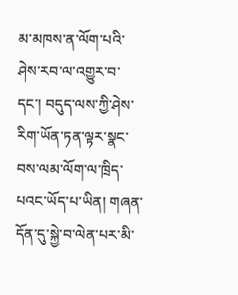མ་མཁས་ན་ལོག་པའི་ཤེས་རབ་ལ་འགྱུར་བ་དང་། བདུད་ལས་ཀྱི་ཤེས་རིག་ཡོན་ཏན་ལྟར་སྣང་བས་ལམ་ལོག་ལ་ཁྲིད་པའང་ཡོད་པ་ཡིན། གཞན་དོན་དུ་སྐྱེ་བ་ལེན་པར་མི་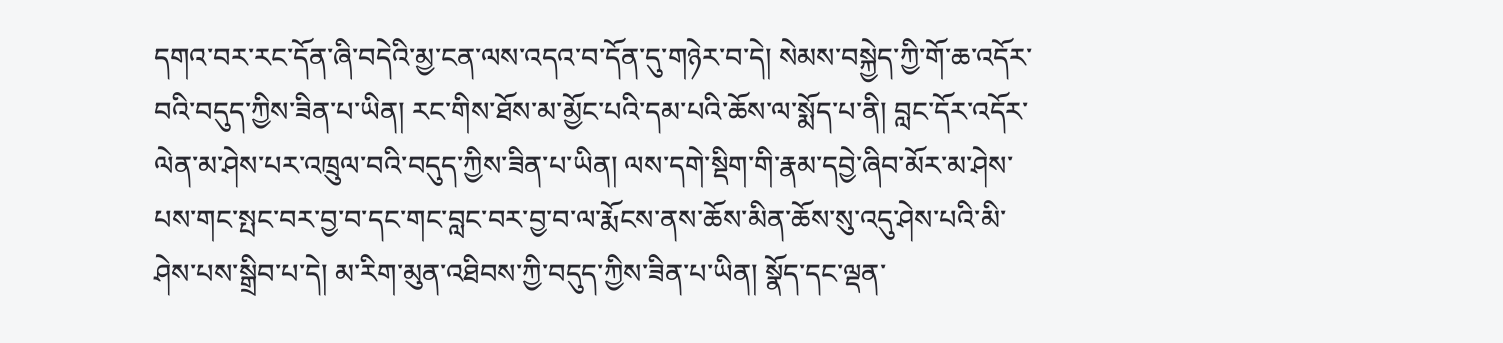དགའ་བར་རང་དོན་ཞི་བདེའི་མྱ་ངན་ལས་འདའ་བ་དོན་དུ་གཉེར་བ་དེ། སེམས་བསྐྱེད་ཀྱི་གོ་ཆ་འདོར་བའི་བདུད་ཀྱིས་ཟིན་པ་ཡིན། རང་གིས་ཐོས་མ་མྱོང་པའི་དམ་པའི་ཆོས་ལ་སྨོད་པ་ནི། བླང་དོར་འདོར་ལེན་མ་ཤེས་པར་འཁྲུལ་བའི་བདུད་ཀྱིས་ཟིན་པ་ཡིན། ལས་དགེ་སྡིག་གི་རྣམ་དབྱེ་ཞིབ་མོར་མ་ཤེས་པས་གང་སྤང་བར་བྱ་བ་དང་གང་བླང་བར་བྱ་བ་ལ་རྨོངས་ནས་ཆོས་མིན་ཆོས་སུ་འདུ་ཤེས་པའི་མི་ཤེས་པས་སྒྲིབ་པ་དེ། མ་རིག་མུན་འཐིབས་ཀྱི་བདུད་ཀྱིས་ཟིན་པ་ཡིན། སྣོད་དང་ལྡན་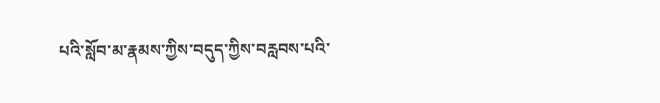པའི་སློབ་མ་རྣམས་ཀྱིས་བདུད་ཀྱིས་བརླབས་པའི་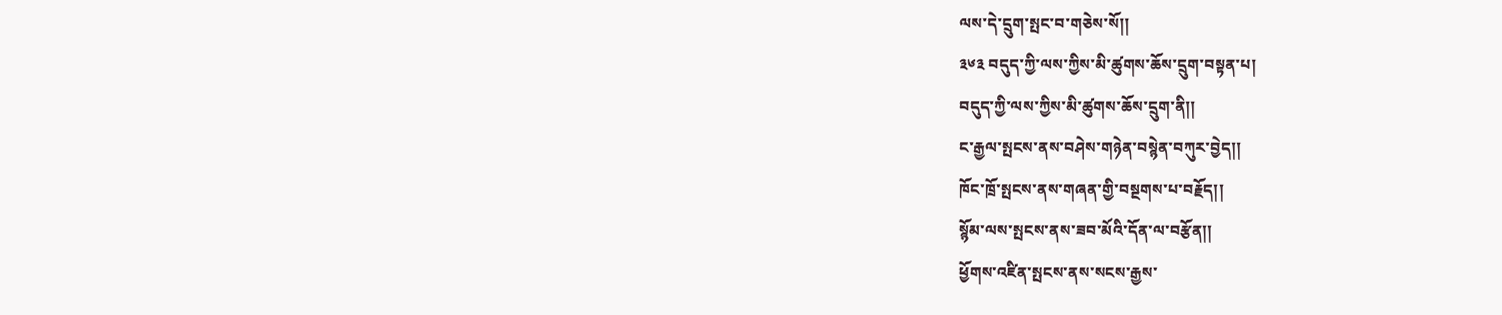ལས་དེ་དྲུག་སྤང་བ་གཅེས་སོ།།
༣༦༣ བདུད་ཀྱི་ལས་ཀྱིས་མི་ཚུགས་ཆོས་དྲུག་བསྟན་པ།
བདུད་ཀྱི་ལས་ཀྱིས་མི་ཚུགས་ཆོས་དྲུག་ནི།།
ང་རྒྱལ་སྤངས་ནས་བཤེས་གཉེན་བསྙེན་བཀུར་བྱེད།།
ཁོང་ཁྲོ་སྤངས་ནས་གཞན་གྱི་བསྔགས་པ་བརྗོད།།
སྙོམ་ལས་སྤངས་ནས་ཟབ་མོའི་དོན་ལ་བརྩོན།།
ཕྱོགས་འཛིན་སྤངས་ནས་སངས་རྒྱས་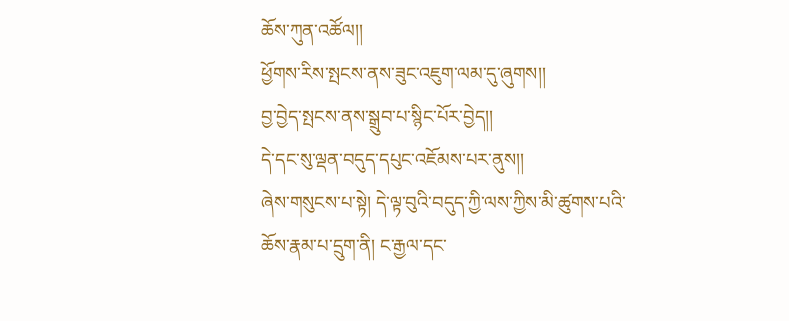ཆོས་ཀུན་འཚོལ།།
ཕྱོགས་རིས་སྤངས་ནས་ཟུང་འཇུག་ལམ་དུ་ཞུགས།།
བྱ་བྱེད་སྤངས་ནས་སྒྲུབ་པ་སྙིང་པོར་བྱེད།།
དེ་དང་སུ་ལྡན་བདུད་དཔུང་འཇོམས་པར་ནུས།།
ཞེས་གསུངས་པ་སྟེ། དེ་ལྟ་བུའི་བདུད་ཀྱི་ལས་ཀྱིས་མི་ཚུགས་པའི་ཆོས་རྣམ་པ་དྲུག་ནི། ང་རྒྱལ་དང་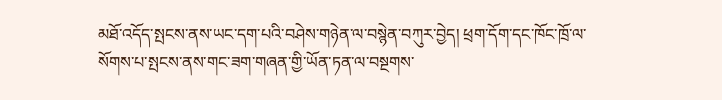མཐོ་འདོད་སྤངས་ནས་ཡང་དག་པའི་བཤེས་གཉེན་ལ་བསྙེན་བཀུར་བྱེད། ཕྲག་དོག་དང་ཁོང་ཁྲོ་ལ་སོགས་པ་སྤངས་ནས་གང་ཟག་གཞན་གྱི་ཡོན་ཏན་ལ་བསྔགས་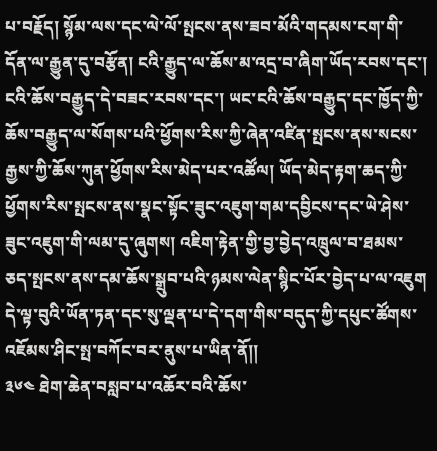པ་བརྗོད། སྙོམ་ལས་དང་ལེ་ལོ་སྤངས་ནས་ཟབ་མོའི་གདམས་ངག་གི་དོན་ལ་རྒྱུན་དུ་བརྩོན། ངའི་རྒྱུད་ལ་ཆོས་མ་འདྲ་བ་ཞིག་ཡོད་རབས་དང་། ངའི་ཆོས་བརྒྱུད་དེ་བཟང་རབས་དང་། ཡང་ངའི་ཆོས་བརྒྱུད་དང་ཁྱོད་ཀྱི་ཆོས་བརྒྱུད་ལ་སོགས་པའི་ཕྱོགས་རིས་ཀྱི་ཞེན་འཛིན་སྤངས་ནས་སངས་རྒྱས་ཀྱི་ཆོས་ཀུན་ཕྱོགས་རིས་མེད་པར་འཚོལ། ཡོད་མེད་རྟག་ཆད་ཀྱི་ཕྱོགས་རིས་སྤངས་ནས་སྣང་སྟོང་ཟུང་འཇུག་གམ་དབྱིངས་དང་ཡེ་ཤེས་ཟུང་འཇུག་གི་ལམ་དུ་ཞུགས། འཇིག་རྟེན་གྱི་བྱ་བྱེད་འཁྲུལ་བ་ཐམས་ཅད་སྤངས་ནས་དམ་ཆོས་སྒྲུབ་པའི་ཉམས་ལེན་སྙིང་པོར་བྱེད་པ་ལ་འཇུག དེ་ལྟ་བུའི་ཡོན་ཏན་དང་སུ་ལྡན་པ་དེ་དག་གིས་བདུད་ཀྱི་དཔུང་ཚོགས་འཇོམས་ཤིང་སྤ་བཀོང་བར་ནུས་པ་ཡིན་ནོ།།
༣༦༤ ཐེག་ཆེན་བསླབ་པ་འཆོར་བའི་ཆོས་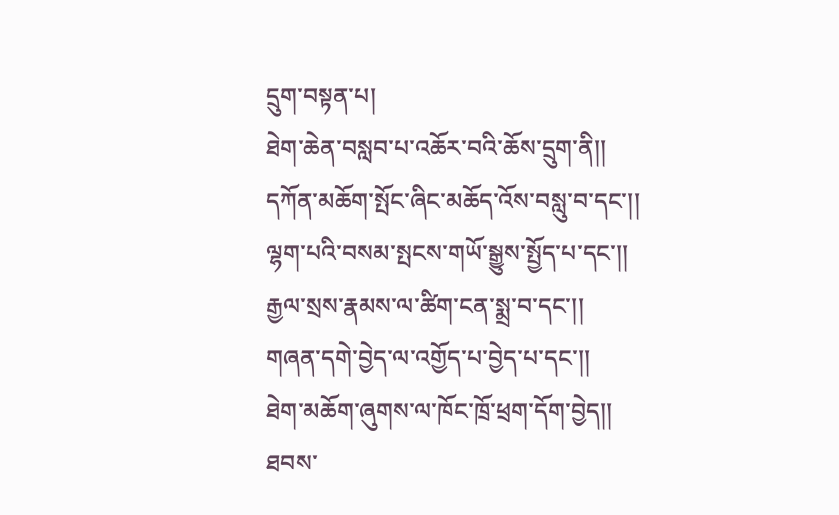དྲུག་བསྟན་པ།
ཐེག་ཆེན་བསླབ་པ་འཆོར་བའི་ཆོས་དྲུག་ནི།།
དཀོན་མཆོག་སྤོང་ཞིང་མཆོད་འོས་བསླུ་བ་དང་།།
ལྷག་པའི་བསམ་སྤངས་གཡོ་སྒྱུས་སྤྱོད་པ་དང་།།
རྒྱལ་སྲས་རྣམས་ལ་ཚིག་ངན་སྨྲ་བ་དང་།།
གཞན་དགེ་བྱེད་ལ་འགྱོད་པ་བྱེད་པ་དང་།།
ཐེག་མཆོག་ཞུགས་ལ་ཁོང་ཁྲོ་ཕྲག་དོག་བྱེད།།
ཐབས་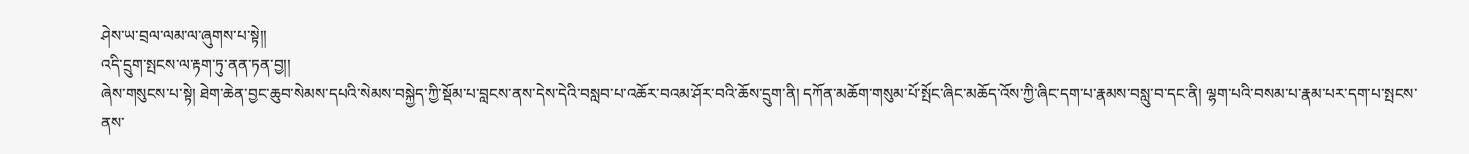ཤེས་ཡ་བྲལ་ལམ་ལ་ཞུགས་པ་སྟེ།།
འདི་དྲུག་སྤངས་ལ་རྟག་ཏུ་ནན་ཏན་བྱ།།
ཞེས་གསུངས་པ་སྟེ། ཐེག་ཆེན་བྱང་ཆུབ་སེམས་དཔའི་སེམས་བསྐྱེད་ཀྱི་སྡོམ་པ་བླངས་ནས་དེས་དེའི་བསླབ་པ་འཆོར་བའམ་ཤོར་བའི་ཆོས་དྲུག་ནི། དཀོན་མཆོག་གསུམ་པོ་སྤོང་ཞིང་མཆོད་འོས་ཀྱི་ཞིང་དག་པ་རྣམས་བསླུ་བ་དང་ནི། ལྷག་པའི་བསམ་པ་རྣམ་པར་དག་པ་སྤངས་ནས་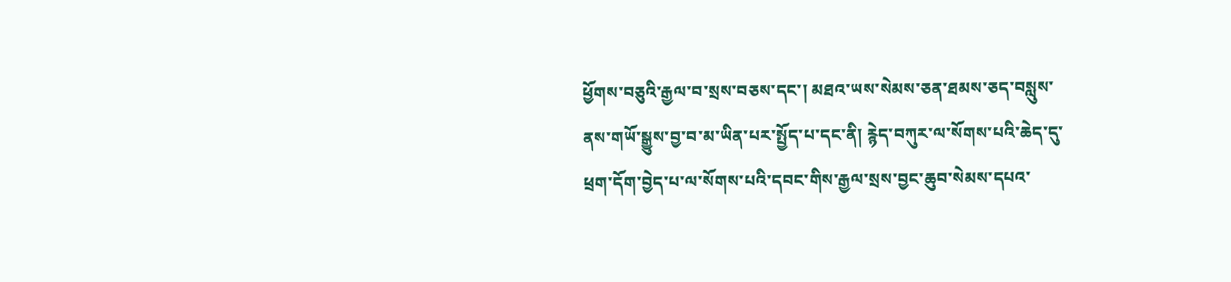ཕྱོགས་བཅུའི་རྒྱལ་བ་སྲས་བཅས་དང་། མཐའ་ཡས་སེམས་ཅན་ཐམས་ཅད་བསླུས་ནས་གཡོ་སྒྱུས་བྱ་བ་མ་ཡིན་པར་སྤྱོད་པ་དང་ནི། རྙེད་བཀུར་ལ་སོགས་པའི་ཆེད་དུ་ཕྲག་དོག་བྱེད་པ་ལ་སོགས་པའི་དབང་གིས་རྒྱལ་སྲས་བྱང་ཆུབ་སེམས་དཔའ་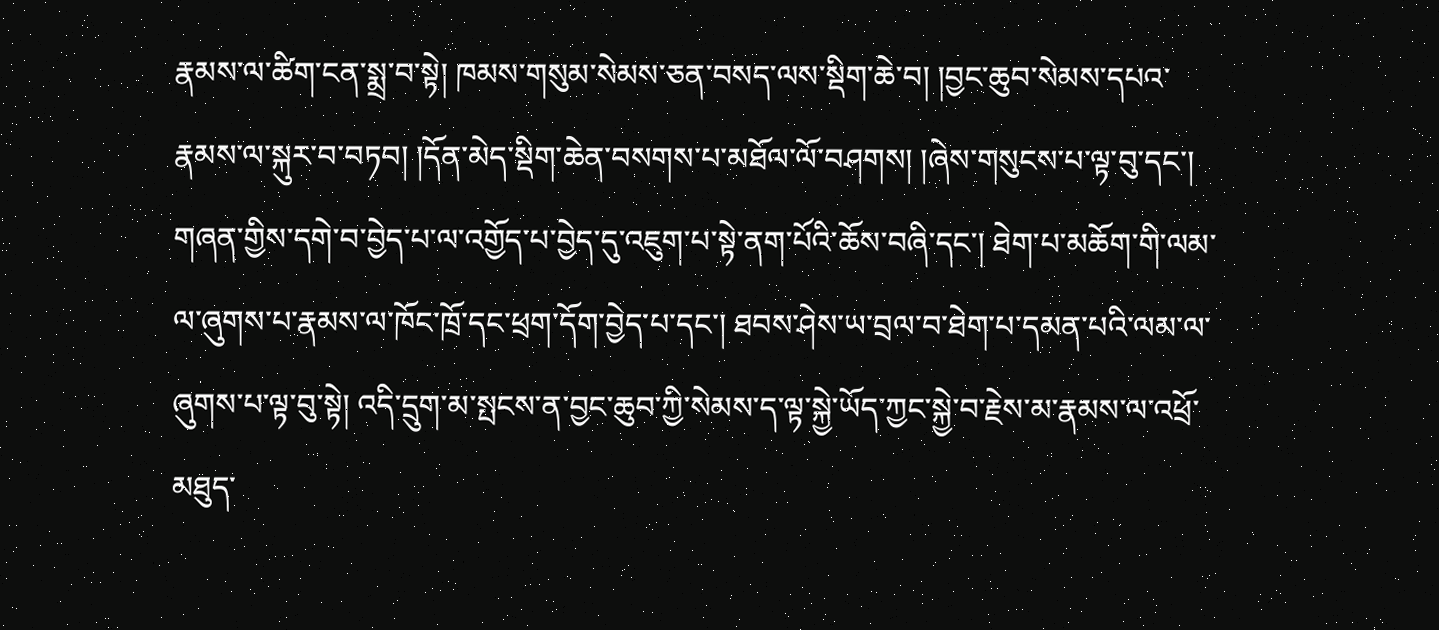རྣམས་ལ་ཚིག་ངན་སྨྲ་བ་སྟེ། ཁམས་གསུམ་སེམས་ཅན་བསད་ལས་སྡིག་ཆེ་བ། །བྱང་ཆུབ་སེམས་དཔའ་རྣམས་ལ་སྐུར་བ་བཏབ། །དོན་མེད་སྡིག་ཆེན་བསགས་པ་མཐོལ་ལོ་བཤགས། །ཞེས་གསུངས་པ་ལྟ་བུ་དང་། གཞན་གྱིས་དགེ་བ་བྱེད་པ་ལ་འགྱོད་པ་བྱེད་དུ་འཇུག་པ་སྟེ་ནག་པོའི་ཆོས་བཞི་དང་། ཐེག་པ་མཆོག་གི་ལམ་ལ་ཞུགས་པ་རྣམས་ལ་ཁོང་ཁྲོ་དང་ཕྲག་དོག་བྱེད་པ་དང་། ཐབས་ཤེས་ཡ་བྲལ་བ་ཐེག་པ་དམན་པའི་ལམ་ལ་ཞུགས་པ་ལྟ་བུ་སྟེ། འདི་དྲུག་མ་སྤངས་ན་བྱང་ཆུབ་ཀྱི་སེམས་ད་ལྟ་སྐྱེ་ཡོད་ཀྱང་སྐྱེ་བ་རྗེས་མ་རྣམས་ལ་འཕྲོ་མཐུད་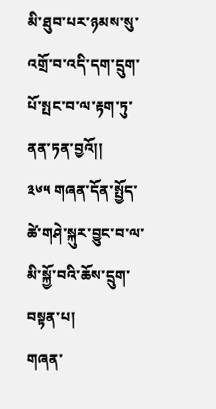མི་ཐུབ་པར་ཉམས་སུ་འགྲོ་བ་འདི་དག་དྲུག་པོ་སྤང་བ་ལ་རྟག་ཏུ་ནན་ཏན་བྱའོ།།
༣༦༥ གཞན་དོན་སྤྱོད་ཚེ་གཤེ་སྐུར་བྱུང་བ་ལ་མི་སྐྱོ་བའི་ཆོས་དྲུག་བསྟན་པ།
གཞན་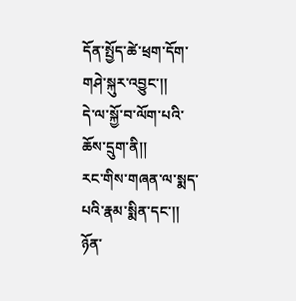དོན་སྤྱོད་ཚེ་ཕྲག་དོག་གཤེ་སྐུར་འབྱུང་།།
དེ་ལ་སྐྱོ་བ་ལོག་པའི་ཆོས་དྲུག་ནི།།
རང་གིས་གཞན་ལ་སྨད་པའི་རྣམ་སྨིན་དང་།།
ཉོན་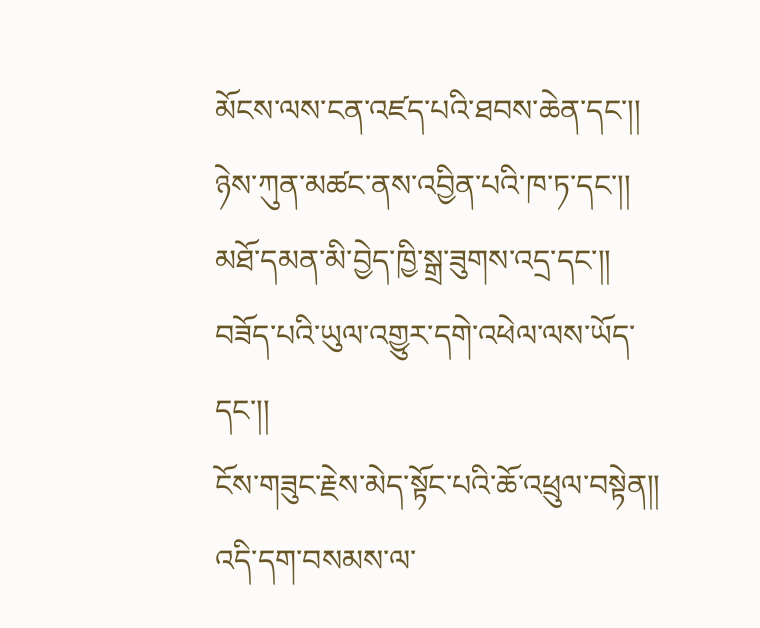མོངས་ལས་ངན་འཛད་པའི་ཐབས་ཆེན་དང་།།
ཉེས་ཀུན་མཚང་ནས་འབྱིན་པའི་ཁ་ཏ་དང་།།
མཐོ་དམན་མི་བྱེད་ཁྱི་སྒྲ་ཟུགས་འདྲ་དང་།།
བཟོད་པའི་ཡུལ་འགྱུར་དགེ་འཕེལ་ལས་ཡོད་དང་།།
ངོས་གཟུང་རྗེས་མེད་སྟོང་པའི་ཆོ་འཕྲུལ་བསྟེན།།
འདི་དག་བསམས་ལ་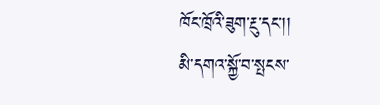ཁོང་ཁྲོའི་ཟུག་རྔུ་དང་།།
མི་དགའ་སྐྱོ་བ་སྤངས་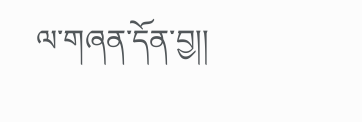ལ་གཞན་དོན་བྱ།།